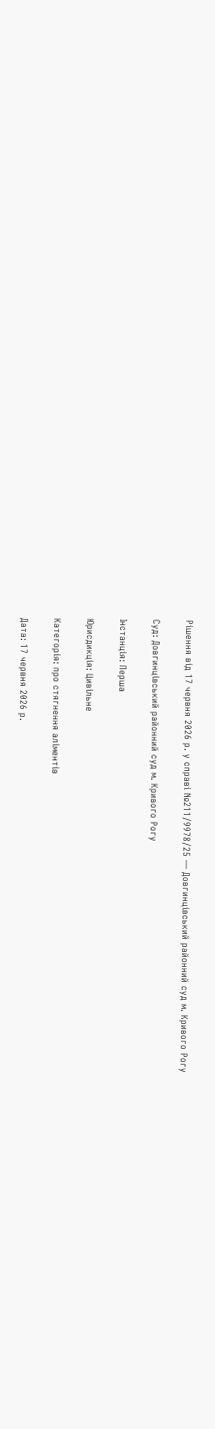Рішення від 17 червня 2026 р. у справі №211/9978/25 — Довгинцівський районний суд м. Кривого Рогу

Суд: Довгинцівський районний суд м. Кривого Рогу

Інстанція: Перша

Юрисдикція: Цивільне

Категорія: про стягнення аліментів

Дата: 17 червня 2026 р.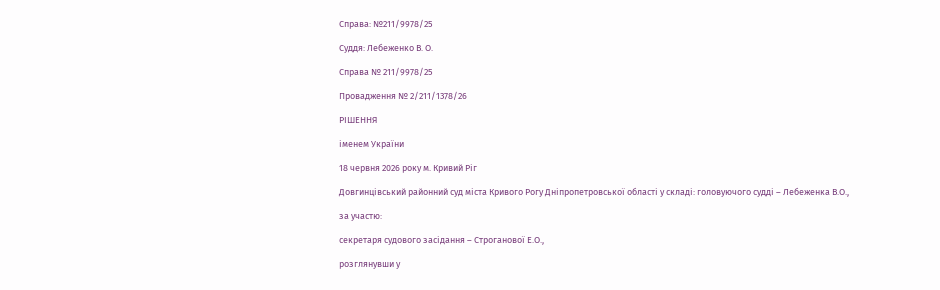Справа: №211/9978/25

Суддя: Лебеженко В. О.

Справа № 211/9978/25

Провадження № 2/211/1378/26

РІШЕННЯ

іменем України

18 червня 2026 року м. Кривий Ріг

Довгинцівський районний суд міста Кривого Рогу Дніпропетровської області у складі: головуючого судді – Лебеженка В.О.,

за участю:

секретаря судового засідання – Строганової Е.О.,

розглянувши у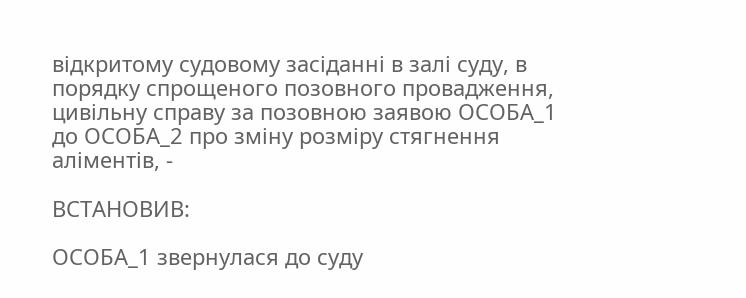відкритому судовому засіданні в залі суду, в порядку спрощеного позовного провадження, цивільну справу за позовною заявою ОСОБА_1 до ОСОБА_2 про зміну розміру стягнення аліментів, -

ВСТАНОВИВ:

ОСОБА_1 звернулася до суду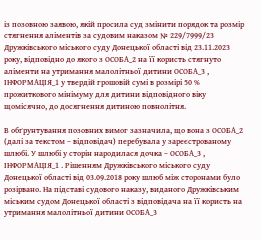із позовною заявою, якій просила суд змінити порядок та розмір стягнення аліментів за судовим наказом № 229/7999/23 Дружківського міського суду Донецької області від 23.11.2023 року, відповідно до якого з ОСОБА_2 на її користь стягнуто аліменти на утримання малолітньої дитини ОСОБА_3 , ІНФОРМАЦІЯ_1 у твердій грошовій сумі в розмірі 50 % прожиткового мінімуму для дитини відповідного віку щомісячно, до досягнення дитиною повнолітня.

В обґрунтування позовних вимог зазначила, що вона з ОСОБА_2 (далі за текстом – відповідач) перебувала у зареєстрованому шлюбі. У шлюбі у сторін народилася дочка – ОСОБА_3 , ІНФОРМАЦІЯ_1 . Рішенням Дружківського міського суду Донецької області від 03.09.2018 року шлюб між сторонами було розірвано. На підставі судового наказу, виданого Дружківським міським судом Донецької області з відповідача на її користь на утримання малолітньої дитини ОСОБА_3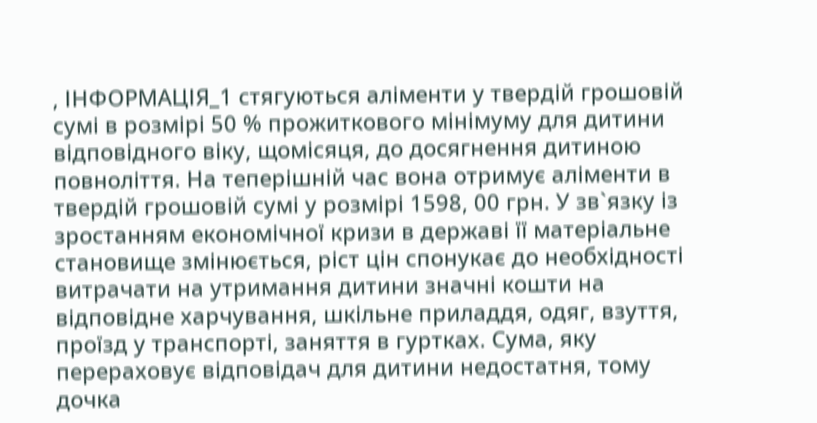, ІНФОРМАЦІЯ_1 стягуються аліменти у твердій грошовій сумі в розмірі 50 % прожиткового мінімуму для дитини відповідного віку, щомісяця, до досягнення дитиною повноліття. На теперішній час вона отримує аліменти в твердій грошовій сумі у розмірі 1598, 00 грн. У зв`язку із зростанням економічної кризи в державі її матеріальне становище змінюється, ріст цін спонукає до необхідності витрачати на утримання дитини значні кошти на відповідне харчування, шкільне приладдя, одяг, взуття, проїзд у транспорті, заняття в гуртках. Сума, яку перераховує відповідач для дитини недостатня, тому дочка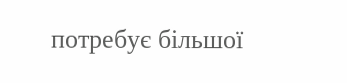потребує більшої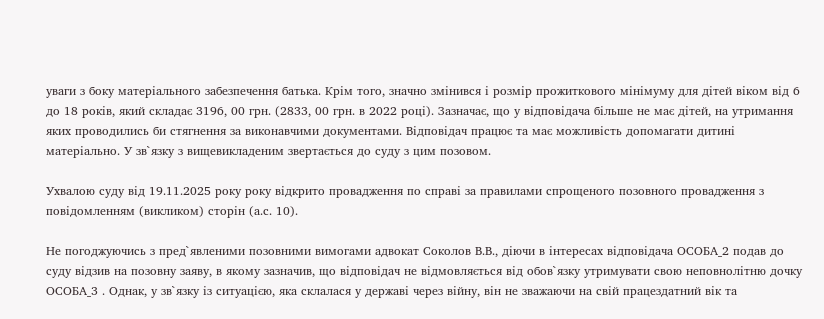уваги з боку матеріального забезпечення батька. Крім того, значно змінився і розмір прожиткового мінімуму для дітей віком від 6 до 18 років, який складає 3196, 00 грн. (2833, 00 грн. в 2022 році). Зазначає, що у відповідача більше не має дітей, на утримання яких проводились би стягнення за виконавчими документами. Відповідач працює та має можливість допомагати дитині матеріально. У зв`язку з вищевикладеним звертається до суду з цим позовом.

Ухвалою суду від 19.11.2025 року року відкрито провадження по справі за правилами спрощеного позовного провадження з повідомленням (викликом) сторін (а.с. 10).

Не погоджуючись з пред`явленими позовними вимогами адвокат Соколов В.В., діючи в інтересах відповідача ОСОБА_2 подав до суду відзив на позовну заяву, в якому зазначив, що відповідач не відмовляється від обов`язку утримувати свою неповнолітню дочку ОСОБА_3 . Однак, у зв`язку із ситуацією, яка склалася у державі через війну, він не зважаючи на свій працездатний вік та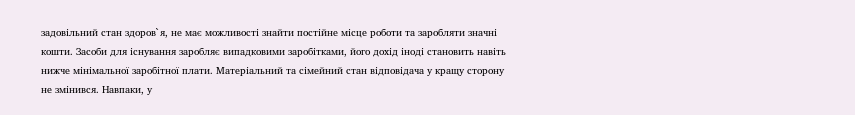задовільний стан здоров`я, не має можливості знайти постійне місце роботи та заробляти значні кошти. Засоби для існування заробляє випадковими заробітками, його дохід іноді становить навіть нижче мінімальної заробітної плати. Матеріальний та сімейний стан відповідача у кращу сторону не змінився. Навпаки, у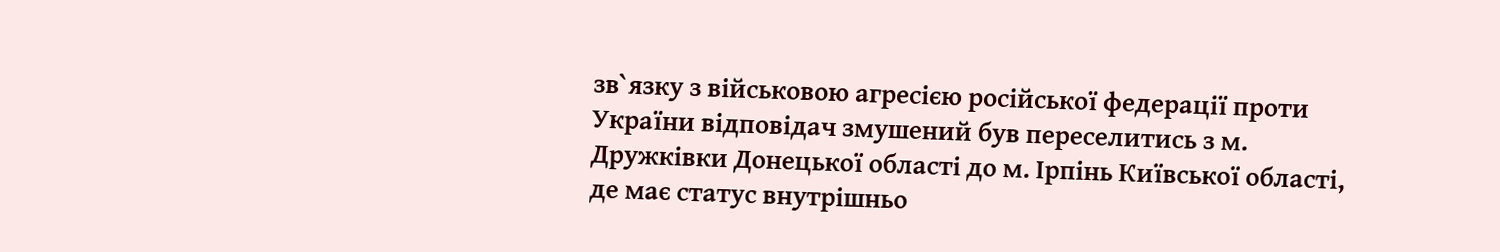зв`язку з військовою агресією російської федерації проти України відповідач змушений був переселитись з м. Дружківки Донецької області до м. Ірпінь Київської області, де має статус внутрішньо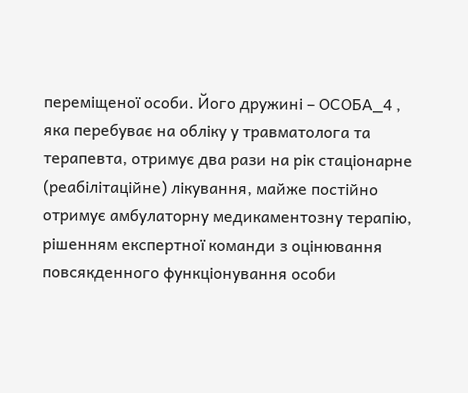переміщеної особи. Його дружині – ОСОБА_4 , яка перебуває на обліку у травматолога та терапевта, отримує два рази на рік стаціонарне (реабілітаційне) лікування, майже постійно отримує амбулаторну медикаментозну терапію, рішенням експертної команди з оцінювання повсякденного функціонування особи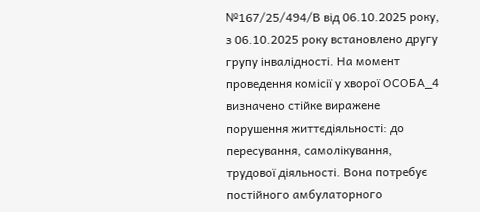№167/25/494/В від 06.10.2025 року, з 06.10.2025 року встановлено другу групу інвалідності. На момент проведення комісії у хворої ОСОБА_4 визначено стійке виражене порушення життєдіяльності: до пересування, самолікування, трудової діяльності. Вона потребує постійного амбулаторного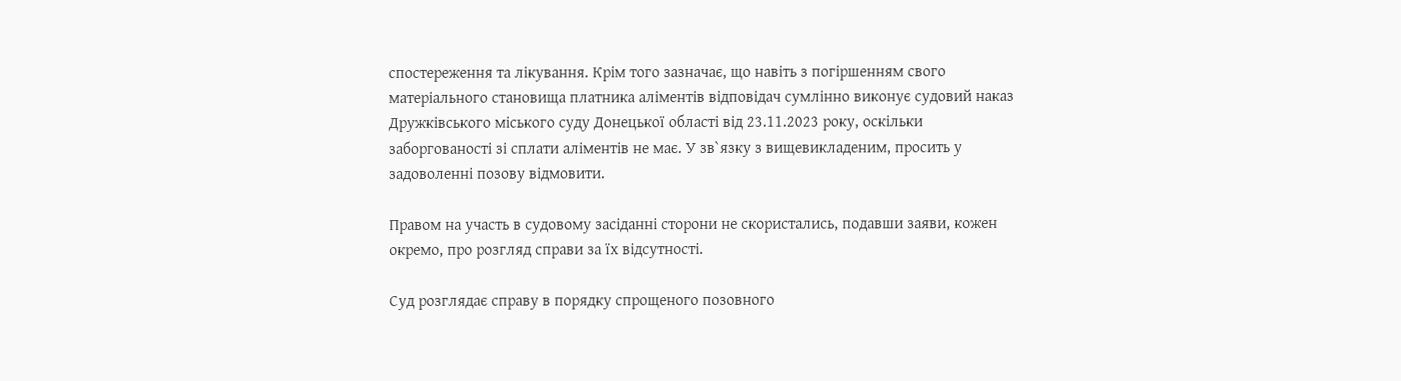спостереження та лікування. Крім того зазначає, що навіть з погіршенням свого матеріального становища платника аліментів відповідач сумлінно виконує судовий наказ Дружківського міського суду Донецької області від 23.11.2023 року, оскільки заборгованості зі сплати аліментів не має. У зв`язку з вищевикладеним, просить у задоволенні позову відмовити.

Правом на участь в судовому засіданні сторони не скористались, подавши заяви, кожен окремо, про розгляд справи за їх відсутності.

Суд розглядає справу в порядку спрощеного позовного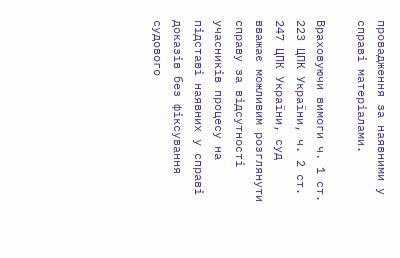провадження за наявними у справі матеріалами.

Враховуючи вимоги ч. 1 ст. 223 ЦПК України, ч. 2 ст. 247 ЦПК України, суд вважає можливим розглянути справу за відсутності учасників процесу на підставі наявних у справі доказів без фіксування судового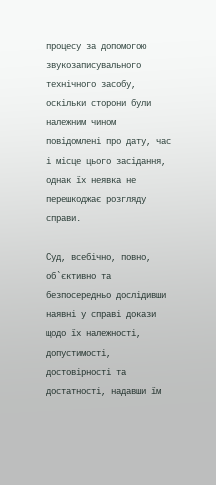процесу за допомогою звукозаписувального технічного засобу, оскільки сторони були належним чином повідомлені про дату, час і місце цього засідання, однак їх неявка не перешкоджає розгляду справи.

Суд, всебічно, повно, об`єктивно та безпосередньо дослідивши наявні у справі докази щодо їх належності, допустимості, достовірності та достатності, надавши їм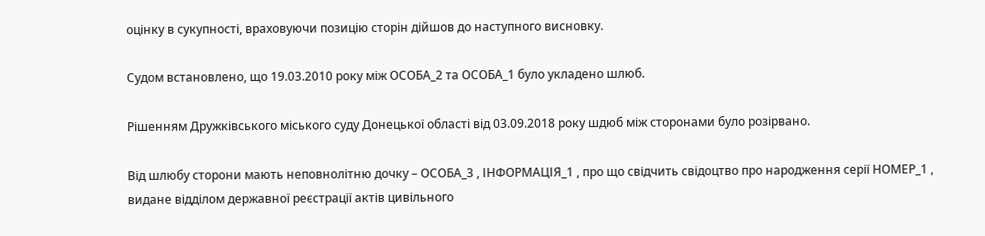оцінку в сукупності, враховуючи позицію сторін дійшов до наступного висновку.

Судом встановлено, що 19.03.2010 року між ОСОБА_2 та ОСОБА_1 було укладено шлюб.

Рішенням Дружківського міського суду Донецької області від 03.09.2018 року шдюб між сторонами було розірвано.

Від шлюбу сторони мають неповнолітню дочку – ОСОБА_3 , ІНФОРМАЦІЯ_1 , про що свідчить свідоцтво про народження серії НОМЕР_1 , видане відділом державної реєстрації актів цивільного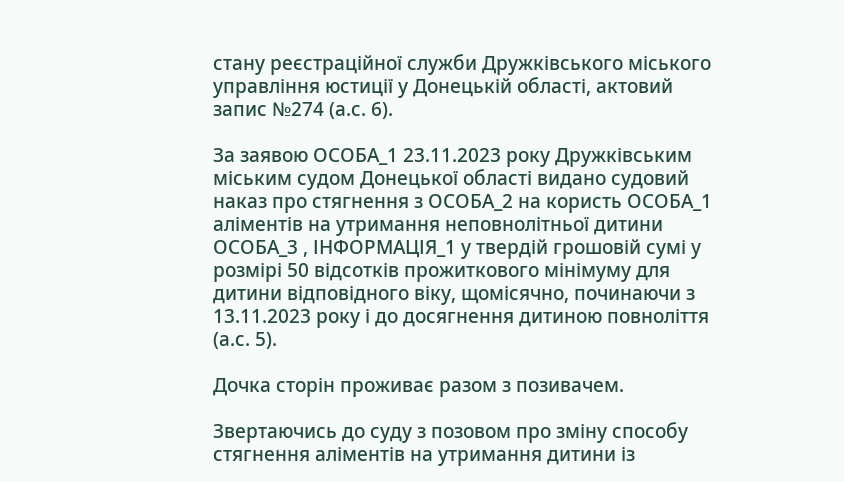стану реєстраційної служби Дружківського міського управління юстиції у Донецькій області, актовий запис №274 (а.с. 6).

За заявою ОСОБА_1 23.11.2023 року Дружківським міським судом Донецької області видано судовий наказ про стягнення з ОСОБА_2 на користь ОСОБА_1 аліментів на утримання неповнолітньої дитини ОСОБА_3 , ІНФОРМАЦІЯ_1 у твердій грошовій сумі у розмірі 50 відсотків прожиткового мінімуму для дитини відповідного віку, щомісячно, починаючи з 13.11.2023 року і до досягнення дитиною повноліття (а.с. 5).

Дочка сторін проживає разом з позивачем.

Звертаючись до суду з позовом про зміну способу стягнення аліментів на утримання дитини із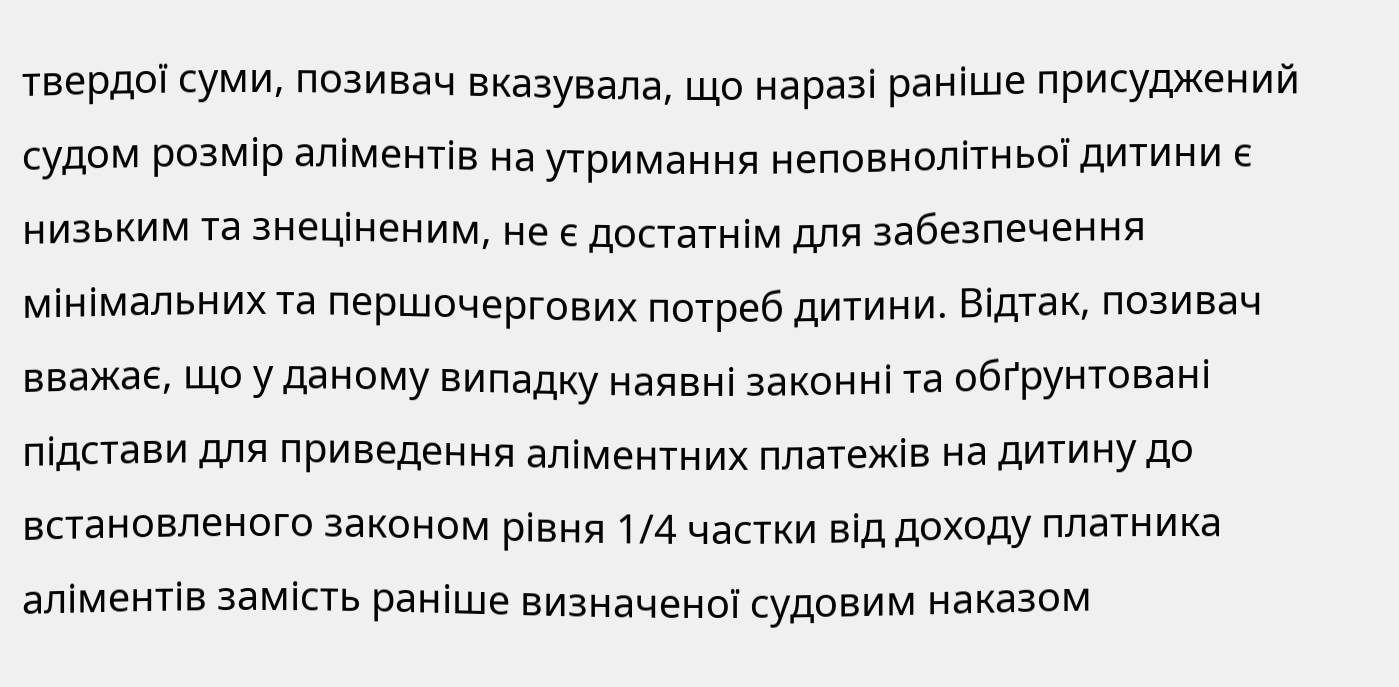твердої суми, позивач вказувала, що наразі раніше присуджений судом розмір аліментів на утримання неповнолітньої дитини є низьким та знеціненим, не є достатнім для забезпечення мінімальних та першочергових потреб дитини. Відтак, позивач вважає, що у даному випадку наявні законні та обґрунтовані підстави для приведення аліментних платежів на дитину до встановленого законом рівня 1/4 частки від доходу платника аліментів замість раніше визначеної судовим наказом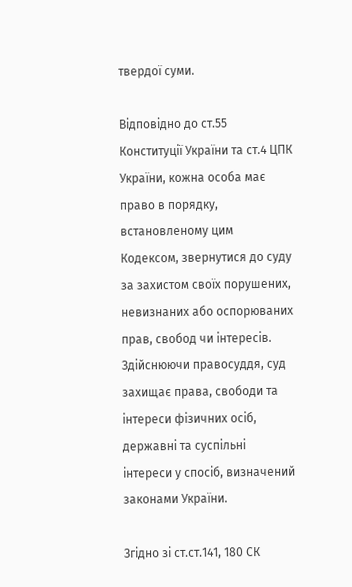твердої суми.

Відповідно до ст.55 Конституції України та ст.4 ЦПК України, кожна особа має право в порядку, встановленому цим Кодексом, звернутися до суду за захистом своїх порушених, невизнаних або оспорюваних прав, свобод чи інтересів. Здійснюючи правосуддя, суд захищає права, свободи та інтереси фізичних осіб, державні та суспільні інтереси у спосіб, визначений законами України.

Згідно зі ст.ст.141, 180 СК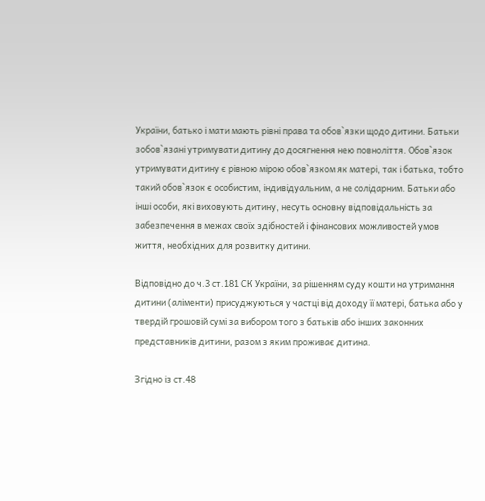України, батько і мати мають рівні права та обов`язки щодо дитини. Батьки зобов`язані утримувати дитину до досягнення нею повноліття. Обов`язок утримувати дитину є рівною мірою обов`язком як матері, так і батька, тобто такий обов`язок є особистим, індивідуальним, а не солідарним. Батьки або інші особи, які виховують дитину, несуть основну відповідальність за забезпечення в межах своїх здібностей і фінансових можливостей умов життя, необхідних для розвитку дитини.

Відповідно до ч.3 ст.181 СК України, за рішенням суду кошти на утримання дитини (аліменти) присуджуються у частці від доходу її матері, батька або у твердій грошовій сумі за вибором того з батьків або інших законних представників дитини, разом з яким проживає дитина.

Згідно із ст.48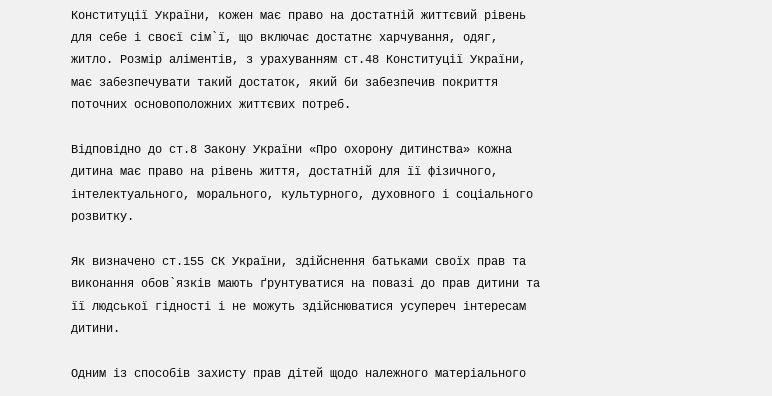Конституції України, кожен має право на достатній життєвий рівень для себе і своєї сім`ї, що включає достатнє харчування, одяг, житло. Розмір аліментів, з урахуванням ст.48 Конституції України, має забезпечувати такий достаток, який би забезпечив покриття поточних основоположних життєвих потреб.

Відповідно до ст.8 Закону України «Про охорону дитинства» кожна дитина має право на рівень життя, достатній для її фізичного, інтелектуального, морального, культурного, духовного і соціального розвитку.

Як визначено ст.155 СК України, здійснення батьками своїх прав та виконання обов`язків мають ґрунтуватися на повазі до прав дитини та її людської гідності і не можуть здійснюватися усупереч інтересам дитини.

Одним із способів захисту прав дітей щодо належного матеріального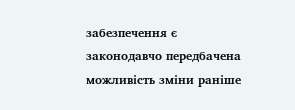забезпечення є законодавчо передбачена можливість зміни раніше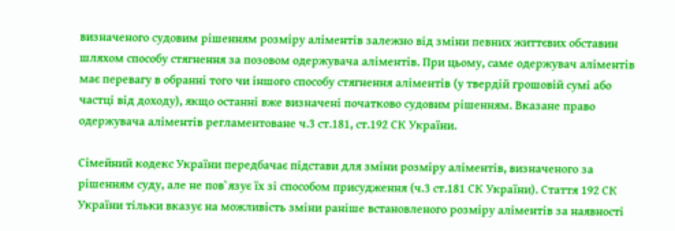визначеного судовим рішенням розміру аліментів залежно від зміни певних життєвих обставин шляхом способу стягнення за позовом одержувача аліментів. При цьому, саме одержувач аліментів має перевагу в обранні того чи іншого способу стягнення аліментів (у твердій грошовій сумі або частці від доходу), якщо останні вже визначені початково судовим рішенням. Вказане право одержувача аліментів регламентоване ч.3 ст.181, ст.192 СК України.

Сімейний кодекс України передбачає підстави для зміни розміру аліментів, визначеного за рішенням суду, але не пов`язує їх зі способом присудження (ч.3 ст.181 СК України). Стаття 192 СК України тільки вказує на можливість зміни раніше встановленого розміру аліментів за наявності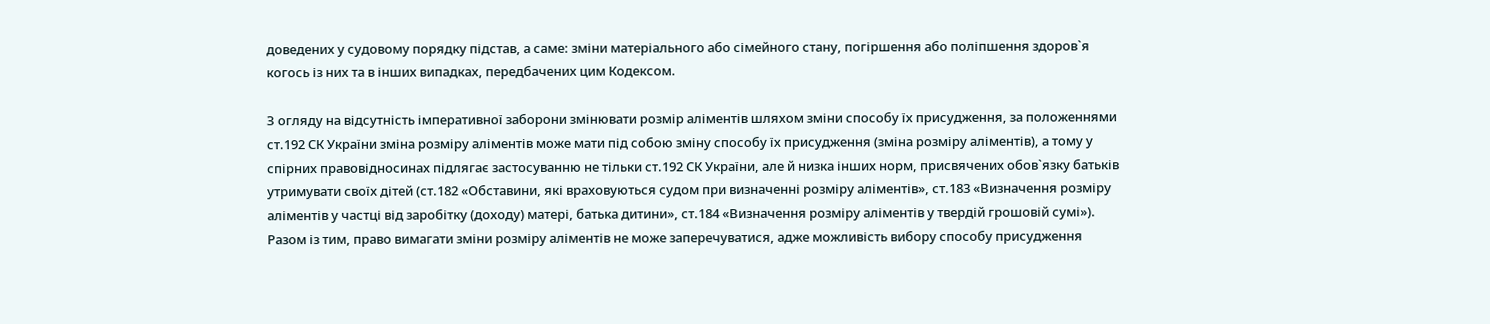доведених у судовому порядку підстав, а саме: зміни матеріального або сімейного стану, погіршення або поліпшення здоров`я когось із них та в інших випадках, передбачених цим Кодексом.

З огляду на відсутність імперативної заборони змінювати розмір аліментів шляхом зміни способу їх присудження, за положеннями ст.192 СК України зміна розміру аліментів може мати під собою зміну способу їх присудження (зміна розміру аліментів), а тому у спірних правовідносинах підлягає застосуванню не тільки ст.192 СК України, але й низка інших норм, присвячених обов`язку батьків утримувати своїх дітей (ст.182 «Обставини, які враховуються судом при визначенні розміру аліментів», ст.183 «Визначення розміру аліментів у частці від заробітку (доходу) матері, батька дитини», ст.184 «Визначення розміру аліментів у твердій грошовій сумі»). Разом із тим, право вимагати зміни розміру аліментів не може заперечуватися, адже можливість вибору способу присудження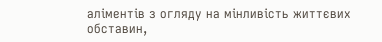аліментів з огляду на мінливість життєвих обставин,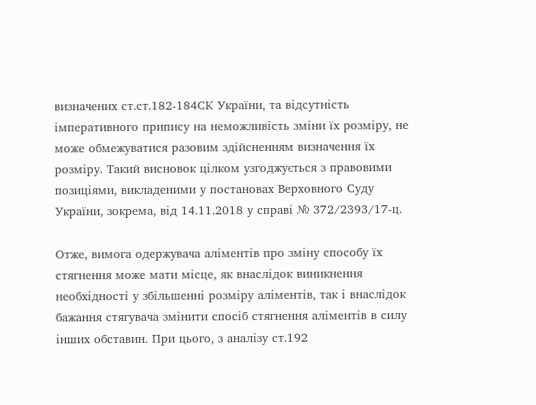визначених ст.ст.182-184СК України, та відсутність імперативного припису на неможливість зміни їх розміру, не може обмежуватися разовим здійсненням визначення їх розміру. Такий висновок цілком узгоджується з правовими позиціями, викладеними у постановах Верховного Суду України, зокрема, від 14.11.2018 у справі № 372/2393/17-ц.

Отже, вимога одержувача аліментів про зміну способу їх стягнення може мати місце, як внаслідок виникнення необхідності у збільшенні розміру аліментів, так і внаслідок бажання стягувача змінити спосіб стягнення аліментів в силу інших обставин. При цього, з аналізу ст.192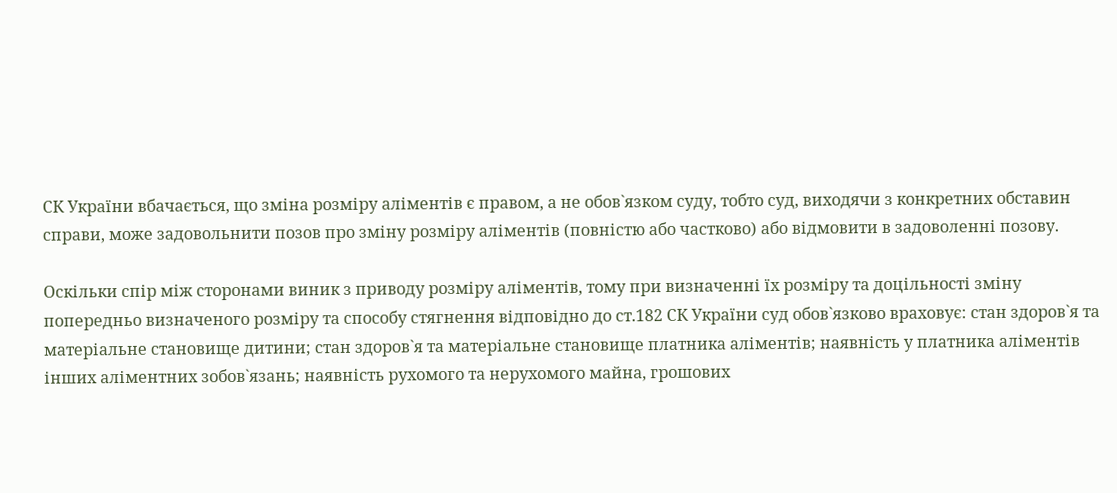СК України вбачається, що зміна розміру аліментів є правом, а не обов`язком суду, тобто суд, виходячи з конкретних обставин справи, може задовольнити позов про зміну розміру аліментів (повністю або частково) або відмовити в задоволенні позову.

Оскільки спір між сторонами виник з приводу розміру аліментів, тому при визначенні їх розміру та доцільності зміну попередньо визначеного розміру та способу стягнення відповідно до ст.182 СК України суд обов`язково враховує: стан здоров`я та матеріальне становище дитини; стан здоров`я та матеріальне становище платника аліментів; наявність у платника аліментів інших аліментних зобов`язань; наявність рухомого та нерухомого майна, грошових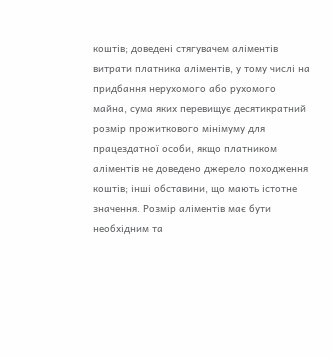коштів; доведені стягувачем аліментів витрати платника аліментів, у тому числі на придбання нерухомого або рухомого майна, сума яких перевищує десятикратний розмір прожиткового мінімуму для працездатної особи, якщо платником аліментів не доведено джерело походження коштів; інші обставини, що мають істотне значення. Розмір аліментів має бути необхідним та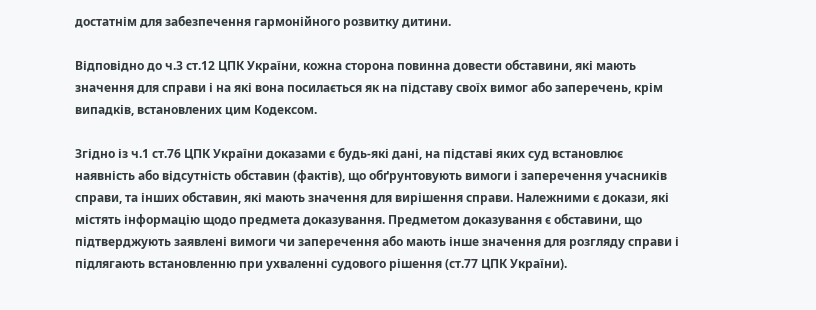достатнім для забезпечення гармонійного розвитку дитини.

Відповідно до ч.3 ст.12 ЦПК України, кожна сторона повинна довести обставини, які мають значення для справи і на які вона посилається як на підставу своїх вимог або заперечень, крім випадків, встановлених цим Кодексом.

Згідно із ч.1 ст.76 ЦПК України доказами є будь-які дані, на підставі яких суд встановлює наявність або відсутність обставин (фактів), що обґрунтовують вимоги і заперечення учасників справи, та інших обставин, які мають значення для вирішення справи. Належними є докази, які містять інформацію щодо предмета доказування. Предметом доказування є обставини, що підтверджують заявлені вимоги чи заперечення або мають інше значення для розгляду справи і підлягають встановленню при ухваленні судового рішення (ст.77 ЦПК України).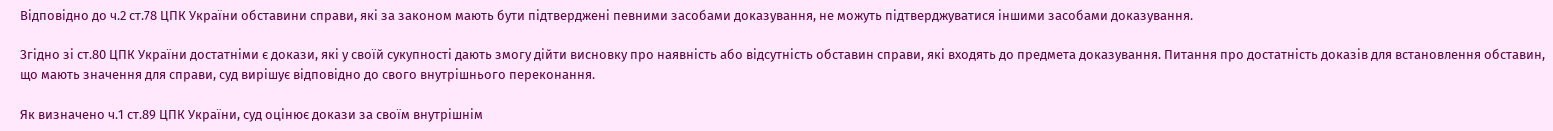Відповідно до ч.2 ст.78 ЦПК України обставини справи, які за законом мають бути підтверджені певними засобами доказування, не можуть підтверджуватися іншими засобами доказування.

Згідно зі ст.80 ЦПК України достатніми є докази, які у своїй сукупності дають змогу дійти висновку про наявність або відсутність обставин справи, які входять до предмета доказування. Питання про достатність доказів для встановлення обставин, що мають значення для справи, суд вирішує відповідно до свого внутрішнього переконання.

Як визначено ч.1 ст.89 ЦПК України, суд оцінює докази за своїм внутрішнім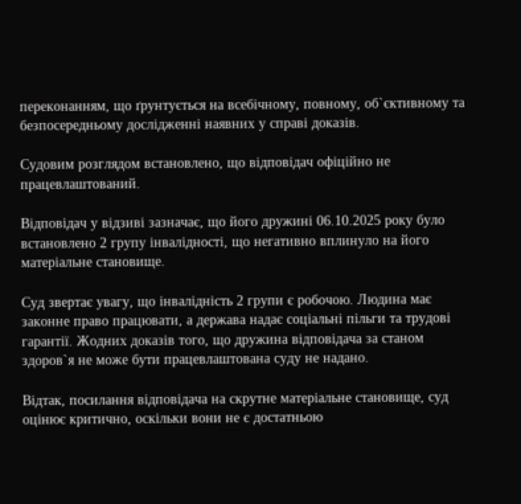переконанням, що ґрунтується на всебічному, повному, об`єктивному та безпосередньому дослідженні наявних у справі доказів.

Судовим розглядом встановлено, що відповідач офіційно не працевлаштований.

Відповідач у відзиві зазначає, що його дружині 06.10.2025 року було встановлено 2 групу інвалідності, що негативно вплинуло на його матеріальне становище.

Суд звертає увагу, що інвалідність 2 групи є робочою. Людина має законне право працювати, а держава надає соціальні пільги та трудові гарантії. Жодних доказів того, що дружина відповідача за станом здоров`я не може бути працевлаштована суду не надано.

Відтак, посилання відповідача на скрутне матеріальне становище, суд оцінює критично, оскільки вони не є достатньою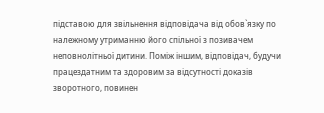підставою для звільнення відповідача від обов`язку по належному утриманню його спільної з позивачем неповнолітньої дитини. Поміж іншим, відповідач, будучи працездатним та здоровим за відсутності доказів зворотного, повинен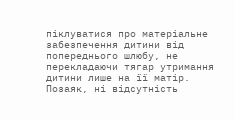піклуватися про матеріальне забезпечення дитини від попереднього шлюбу, не перекладаючи тягар утримання дитини лише на її матір. Позаяк, ні відсутність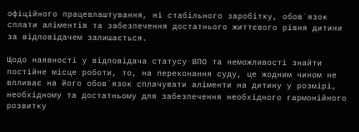офіційного працевлаштування, ні стабільного заробітку, обов`язок сплати аліментів та забезпечення достатнього життєвого рівня дитини за відповідачем залишається.

Щодо наявності у відповідача статусу ВПО та неможливості знайти постійне місце роботи, то, на переконання суду, це жодним чином не впливає на його обов`язок сплачувати аліменти на дитину у розмірі, необхідному та достатньому для забезпечення необхідного гармонійного розвитку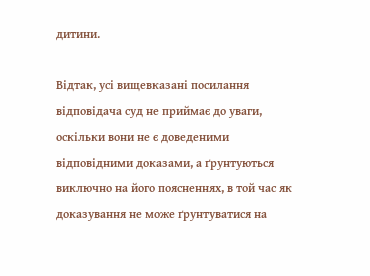дитини.

Відтак, усі вищевказані посилання відповідача суд не приймає до уваги, оскільки вони не є доведеними відповідними доказами, а ґрунтуються виключно на його поясненнях, в той час як доказування не може ґрунтуватися на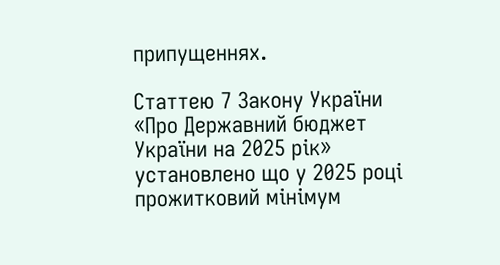припущеннях.

Статтею 7 Закону України «Про Державний бюджет України на 2025 рік» установлено що у 2025 році прожитковий мінімум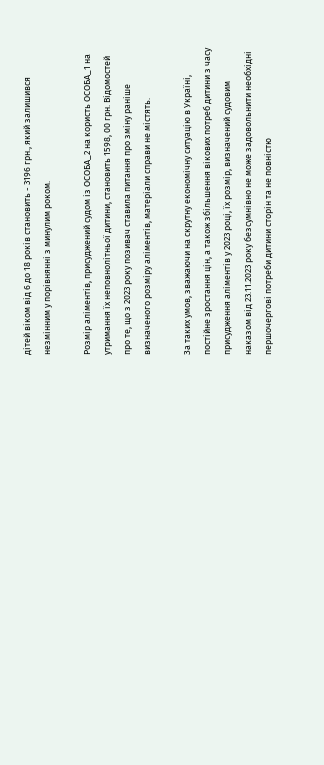дітей віком від 6 до 18 років становить - 3196 грн., який залишився незмінним у порівнянні з минулим роком.

Розмір аліментів, присуджений судом із ОСОБА_2 на користь ОСОБА_1 на утримання їх неповнолітньої дитини, становить 1598, 00 грн. Відомостей про те, що з 2023 року позивач ставила питання про зміну раніше визначеного розміру аліментів, матеріали справи не містять.

За таких умов, зважаючи на скрутну економічну ситуацію в Україні, постійне зростання цін, а також збільшення вікових потреб дитини з часу присудження аліментів у 2023 році, їх розмір, визначений судовим наказом від 23.11.2023 року безсумнівно не може задовольнити необхідні першочергові потреби дитини сторін та не повністю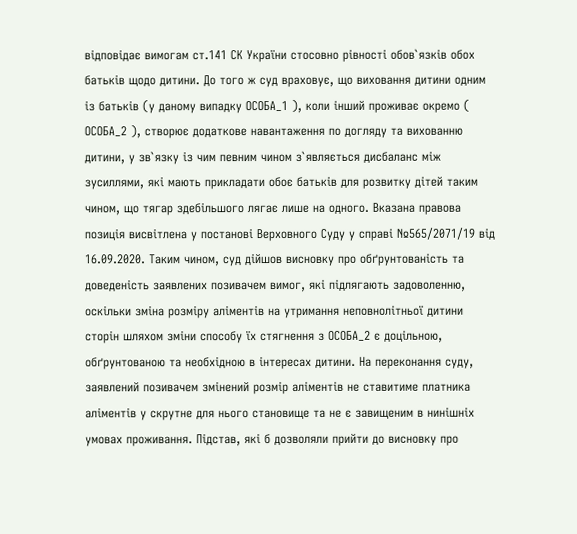відповідає вимогам ст.141 СК України стосовно рівності обов`язків обох батьків щодо дитини. До того ж суд враховує, що виховання дитини одним із батьків (у даному випадку ОСОБА_1 ), коли інший проживає окремо ( ОСОБА_2 ), створює додаткове навантаження по догляду та вихованню дитини, у зв`язку із чим певним чином з`являється дисбаланс між зусиллями, які мають прикладати обоє батьків для розвитку дітей таким чином, що тягар здебільшого лягає лише на одного. Вказана правова позиція висвітлена у постанові Верховного Суду у справі №565/2071/19 від 16.09.2020. Таким чином, суд дійшов висновку про обґрунтованість та доведеність заявлених позивачем вимог, які підлягають задоволенню, оскільки зміна розміру аліментів на утримання неповнолітньої дитини сторін шляхом зміни способу їх стягнення з ОСОБА_2 є доцільною, обґрунтованою та необхідною в інтересах дитини. На переконання суду, заявлений позивачем змінений розмір аліментів не ставитиме платника аліментів у скрутне для нього становище та не є завищеним в нинішніх умовах проживання. Підстав, які б дозволяли прийти до висновку про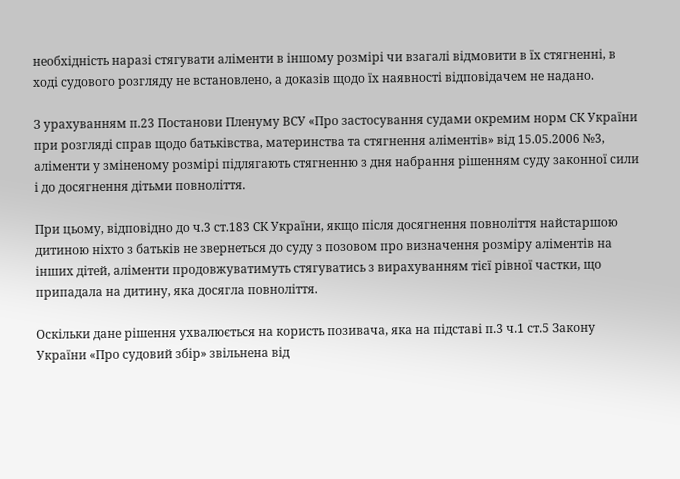необхідність наразі стягувати аліменти в іншому розмірі чи взагалі відмовити в їх стягненні, в ході судового розгляду не встановлено, а доказів щодо їх наявності відповідачем не надано.

З урахуванням п.23 Постанови Пленуму ВСУ «Про застосування судами окремим норм СК України при розгляді справ щодо батьківства, материнства та стягнення аліментів» від 15.05.2006 №3, аліменти у зміненому розмірі підлягають стягненню з дня набрання рішенням суду законної сили і до досягнення дітьми повноліття.

При цьому, відповідно до ч.3 ст.183 СК України, якщо після досягнення повноліття найстаршою дитиною ніхто з батьків не звернеться до суду з позовом про визначення розміру аліментів на інших дітей, аліменти продовжуватимуть стягуватись з вирахуванням тієї рівної частки, що припадала на дитину, яка досягла повноліття.

Оскільки дане рішення ухвалюється на користь позивача, яка на підставі п.3 ч.1 ст.5 Закону України «Про судовий збір» звільнена від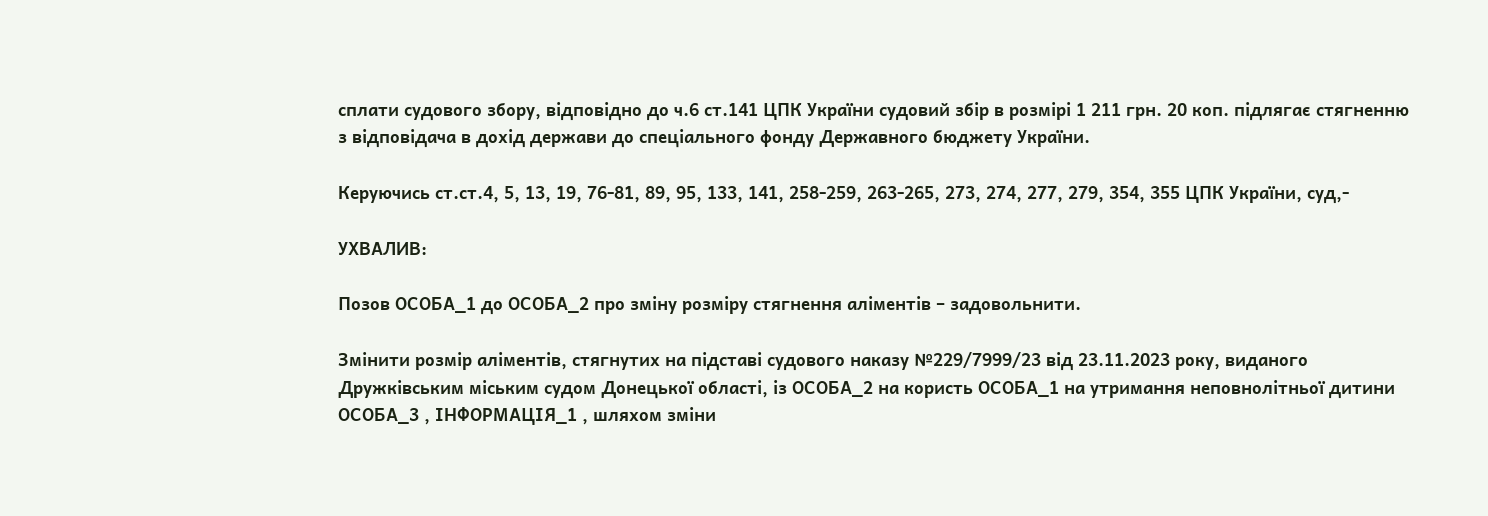сплати судового збору, відповідно до ч.6 ст.141 ЦПК України судовий збір в розмірі 1 211 грн. 20 коп. підлягає стягненню з відповідача в дохід держави до спеціального фонду Державного бюджету України.

Керуючись ст.ст.4, 5, 13, 19, 76-81, 89, 95, 133, 141, 258-259, 263-265, 273, 274, 277, 279, 354, 355 ЦПК України, суд,-

УХВАЛИВ:

Позов ОСОБА_1 до ОСОБА_2 про зміну розміру стягнення аліментів – задовольнити.

Змінити розмір аліментів, стягнутих на підставі судового наказу №229/7999/23 від 23.11.2023 року, виданого Дружківським міським судом Донецької області, із ОСОБА_2 на користь ОСОБА_1 на утримання неповнолітньої дитини ОСОБА_3 , ІНФОРМАЦІЯ_1 , шляхом зміни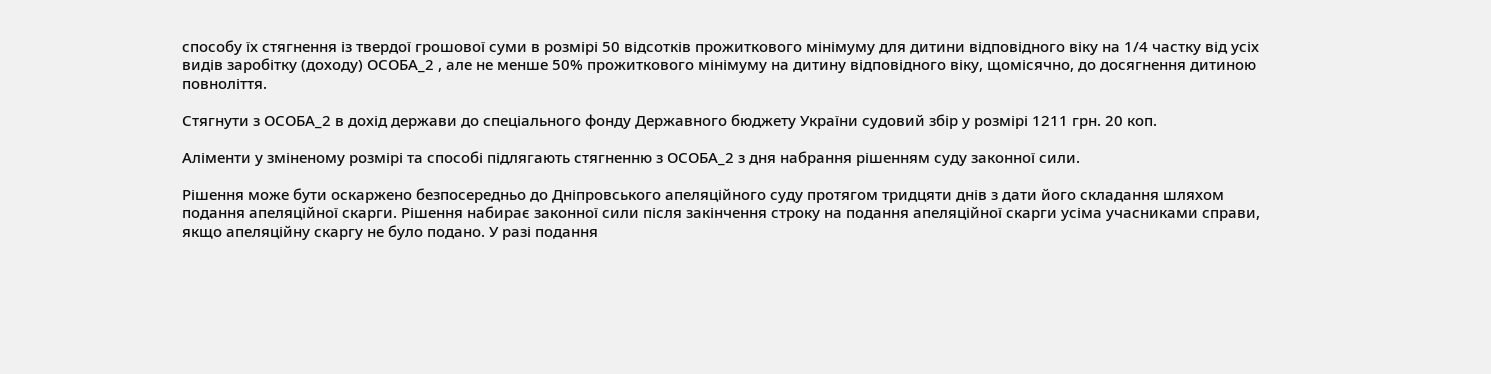способу їх стягнення із твердої грошової суми в розмірі 50 відсотків прожиткового мінімуму для дитини відповідного віку на 1/4 частку від усіх видів заробітку (доходу) ОСОБА_2 , але не менше 50% прожиткового мінімуму на дитину відповідного віку, щомісячно, до досягнення дитиною повноліття.

Стягнути з ОСОБА_2 в дохід держави до спеціального фонду Державного бюджету України судовий збір у розмірі 1211 грн. 20 коп.

Аліменти у зміненому розмірі та способі підлягають стягненню з ОСОБА_2 з дня набрання рішенням суду законної сили.

Рішення може бути оскаржено безпосередньо до Дніпровського апеляційного суду протягом тридцяти днів з дати його складання шляхом подання апеляційної скарги. Рішення набирає законної сили після закінчення строку на подання апеляційної скарги усіма учасниками справи, якщо апеляційну скаргу не було подано. У разі подання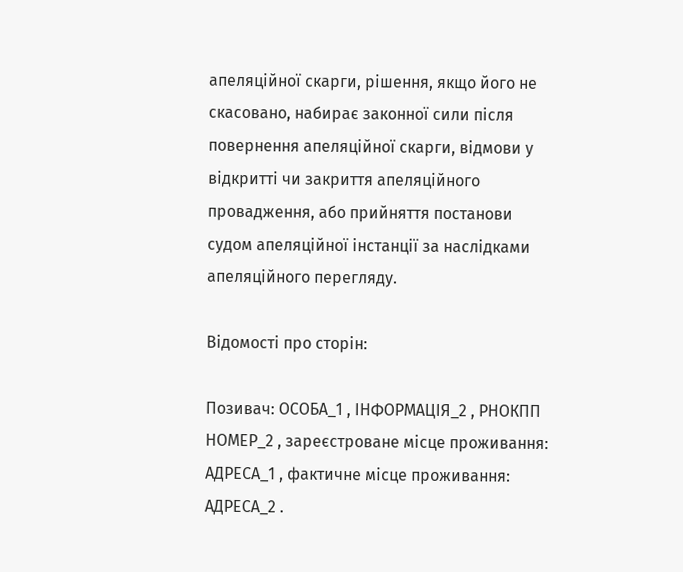апеляційної скарги, рішення, якщо його не скасовано, набирає законної сили після повернення апеляційної скарги, відмови у відкритті чи закриття апеляційного провадження, або прийняття постанови судом апеляційної інстанції за наслідками апеляційного перегляду.

Відомості про сторін:

Позивач: ОСОБА_1 , ІНФОРМАЦІЯ_2 , РНОКПП НОМЕР_2 , зареєстроване місце проживання: АДРЕСА_1 , фактичне місце проживання: АДРЕСА_2 .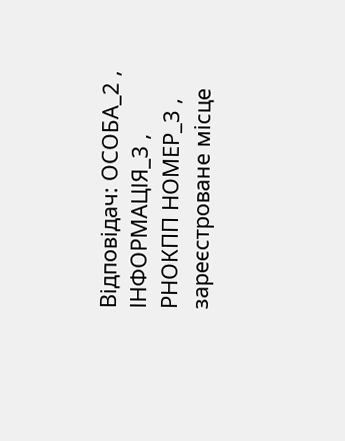Відповідач: ОСОБА_2 , ІНФОРМАЦІЯ_3 , РНОКПП НОМЕР_3 , зареєстроване місце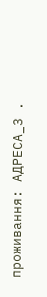проживання: АДРЕСА_3 .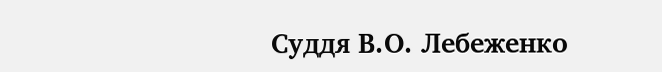Суддя В.О. Лебеженко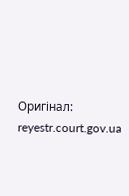Оригінал: reyestr.court.gov.ua